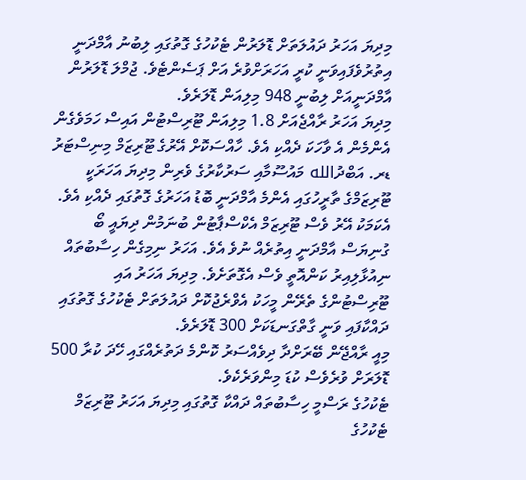މިދިޔަ އަހަރު ދައުލަތަށް ޑޮލަރުން ޓެކުހުގެ ގޮތުގައި ލިބުނު އާމްދަނީ އިތުރުވެފައިވަނީ ކުރީ އަހަރަށްވުރެ އަށް ޕަސެންޓެވެ. ޖުމްލަ ޑޮލަރުން އާމްދަނީއަށް ލިބުނީ 948 މިލިއަން ޑޮލަރެވެ.
މިދިޔަ އަހަރު ރާއްޖެއަށް 1.8 މިލިއަން ޓޫރިސްޓުން އައިސް ހަމަވެގެން އެންމެން އެ ވާހަކަ ދެއްކި އެވެ. ހާއްސަކޮށް އޭރުގެ ޓޫރިޒަމް މިނިސްޓަރު ޑރ. އަބްދުالله މައުސޫމާއި ސަރުކާރުގެ ވެރިން މިދިޔަ އަހަރަކީ ޓޫރިޒަމްގެ ތާރީހުގައި އެންމެ އާމްދަނީ ބޮޑު އަހަރުގެ ގޮތުގައި ދެއްކި އެވެ. އެކަމަކު އޭރު ވެސް ޓޫރިޒަމް އެކްސްޕާޓުން ބުނަމުން ދިޔައީ ބޯ ގުނިޔަސް އާމްދަނީ އިތުރެއް ނުވެ އެވެ. އަހަރު ނިމިގެން ހިސާބުތައް ނިއުޅާލިއިރު ކަންއޮތީ ވެސް އެގޮތަށެވެ. މިދިޔަ އަހަރު އައި ޓޫރިސްޓުންގެ ތެރޭން މީހަކު އެވްރެޖުކޮށް ދައުލަތަށް ޓެކުހުގެ ގޮތުގައި ދައްކާފައި ވަނީ ގާތްގަނޑަކަށް 300 ޑޮލަރެވެ.
މިއީ ރާއްޖޭން ބޭރަށްދާ ދިވެއްސަރު ކޮންމެ ދަތުރެއްގައި ހޭދަ ކުރާ 500 ޑޮލަރަށް ވުރެވެސް ކުޑަ މިންވަރެކެވެ.
ޓެކުހުގެ ރަސްމީ ހިސާބުތައް ދައްކާ ގޮތުގައި މިދިޔަ އަހަރު ޓޫރިޒަމް ޓެކުހުގެ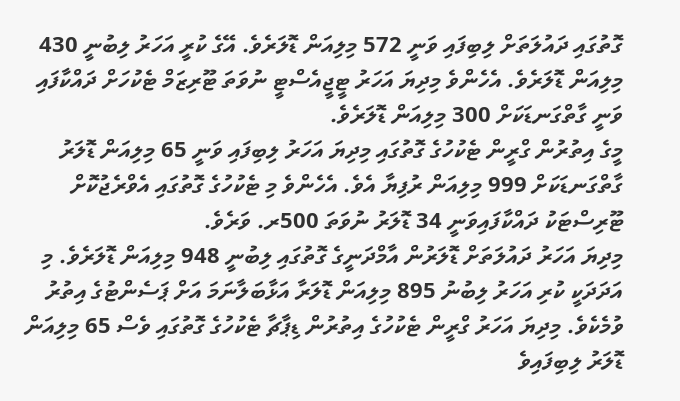ގޮތުގައި ދައުލަތަށް ލިބިފައި ވަނީ 572 މިލިއަން ޑޮލަރެވެ. އޭގެ ކުރީ އަހަރު ލިބުނީ 430 މިލިއަން ޑޮލަރެވެ. އެހެންވެ މިދިޔަ އަހަރު ޓީޖީއެސްޓީ ނުވަތަ ޓޫރިޒަމް ޓެކުހަށް ދައްކާފައި ވަނީ ގާތްގަނޑަކަށް 300 މިލިއަން ޑޮލަރެވެ.
މީގެ އިތުރުން ގްރީން ޓެކުހުގެ ގޮތުގައި މިދިޔަ އަހަރު ލިބިފައި ވަނީ 65 މިލިއަން ޑޮލަރު ގާތްގަނޑަކަށް 999 މިލިއަން ރުފިޔާ އެވެ. އެހެންވެ މި ޓެކުހުގެ ގޮތުގައި އެވްރެޖުކޮށް ޓޫރިސްޓަކު ދައްކާފައިވަނީ 34 ޑޮލަރު ނުވަތަ 500ރ. ވަރެވެ.
މިދިޔަ އަހަރު ދައުލަތަށް ޑޮލަރުން އާމްދަނީގެ ގޮތުގައި ލިބުނީ 948 މިލިއަން ޑޮލަރެވެ. މި އަދަދަކީ ކުރި އަހަރު ލިބުނު 895 މިލިއަން ޑޮލަރާ އަޅާބަލާނަމަ އަށް ޕަސެންޓުގެ އިތުރު ވުމެކެވެ. މިދިޔަ އަހަރު ގްރީން ޓެކުހުގެ އިތުރުން ޑިޕާޗާ ޓެކުހުގެ ގޮތުގައި ވެސް 65 މިލިއަން ޑޮލަރު ލިބިފައިވެ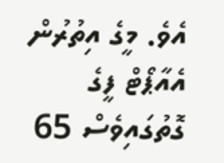އެވެ. މީގެ އިތުރުން އެއާޕޯޓް ފީގެ ގޮތުގައިވެސް 65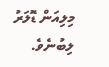މިލިއަން ޑޮލަރު ލިބުނެވެ.